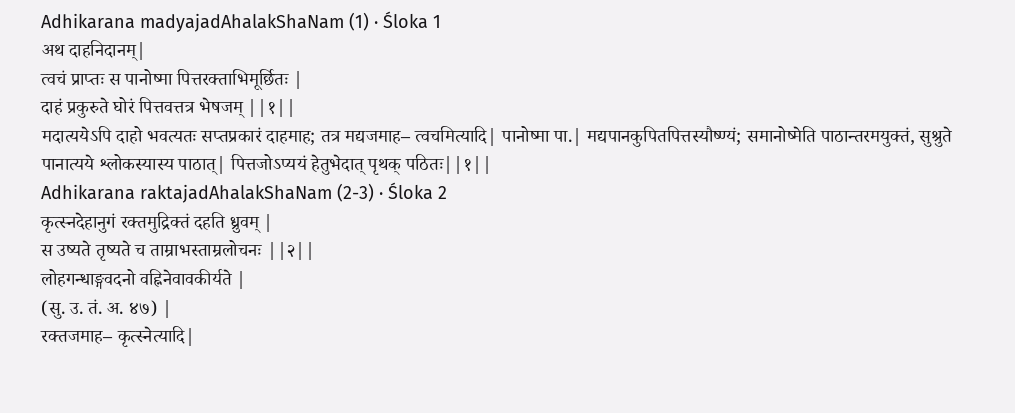Adhikarana madyajadAhalakShaNam (1) · Śloka 1
अथ दाहनिदानम्|
त्वचं प्राप्तः स पानोष्मा पित्तरक्ताभिमूर्छितः |
दाहं प्रकुरुते घोरं पित्तवत्तत्र भेषजम् ||१||
मदात्ययेऽपि दाहो भवत्यतः सप्तप्रकारं दाहमाह; तत्र मद्यजमाह– त्वचमित्यादि| पानोष्मा पा.| मद्यपानकुपितपित्तस्यौष्ण्यं; समानोष्मेति पाठान्तरमयुक्तं, सुश्रुते पानात्यये श्लोकस्यास्य पाठात्| पित्तजोऽप्ययं हेतुभेदात् पृथक् पठितः||१||
Adhikarana raktajadAhalakShaNam (2-3) · Śloka 2
कृत्स्नदेहानुगं रक्तमुद्रिक्तं दहति ध्रुवम् |
स उष्यते तृष्यते च ताम्राभस्ताम्रलोचनः ||२||
लोहगन्धाङ्गवदनो वह्निनेवावकीर्यते |
(सु. उ. तं. अ. ४७) |
रक्तजमाह– कृत्स्नेत्यादि|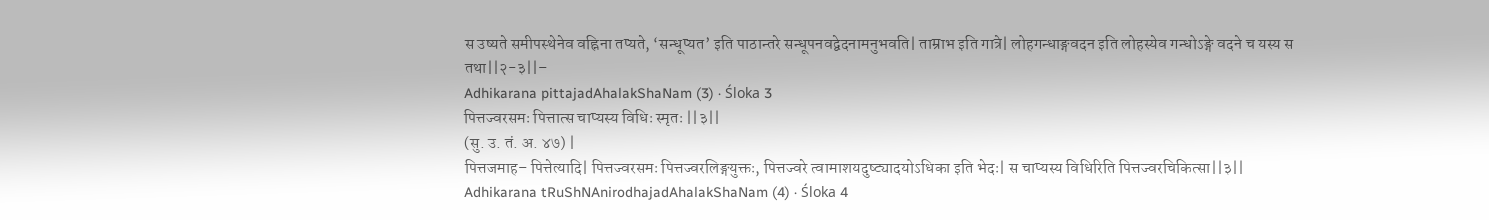स उष्यते समीपस्थेनेव वह्निना तप्यते, ‘सन्धूप्यत’ इति पाठान्तरे सन्धूपनवद्वेदनामनुभवति| ताम्राभ इति गात्रे| लोहगन्धाङ्गवदन इति लोहस्येव गन्धोऽङ्गे वदने च यस्य स तथा||२-३||–
Adhikarana pittajadAhalakShaNam (3) · Śloka 3
पित्तज्वरसमः पित्तात्स चाप्यस्य विधिः स्मृतः ||३||
(सु. उ. तं. अ. ४७) |
पित्तजमाह– पित्तेत्यादि| पित्तज्वरसमः पित्तज्वरलिङ्गयुक्तः, पित्तज्वरे त्वामाशयदुष्ट्यादयोऽधिका इति भेदः| स चाप्यस्य विधिरिति पित्तज्वरचिकित्सा||३||
Adhikarana tRuShNAnirodhajadAhalakShaNam (4) · Śloka 4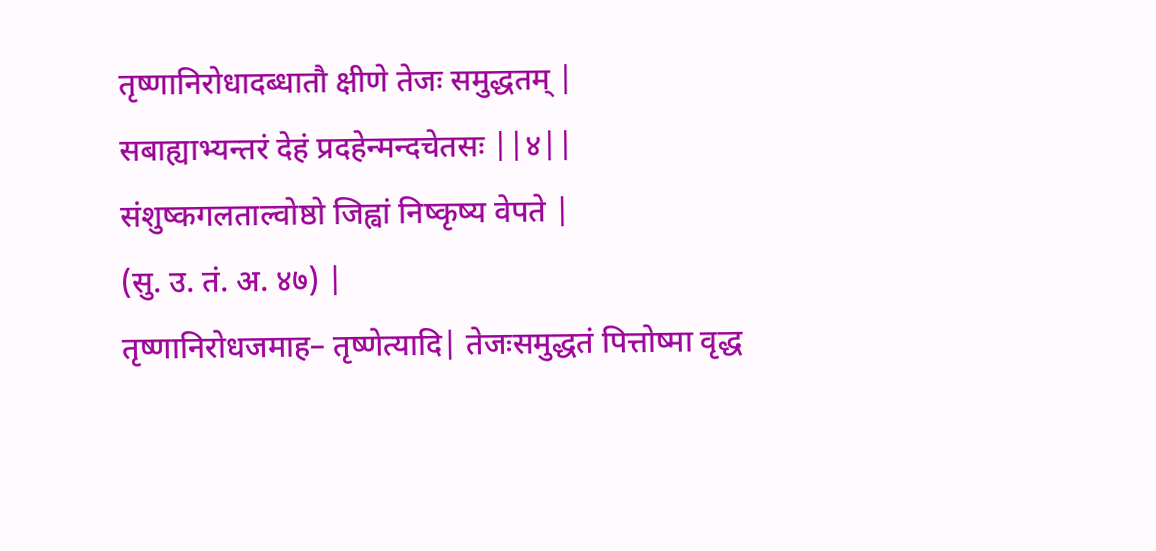तृष्णानिरोधादब्धातौ क्षीणे तेजः समुद्धतम् |
सबाह्याभ्यन्तरं देहं प्रदहेन्मन्दचेतसः ||४||
संशुष्कगलताल्वोष्ठो जिह्वां निष्कृष्य वेपते |
(सु. उ. तं. अ. ४७) |
तृष्णानिरोधजमाह– तृष्णेत्यादि| तेजःसमुद्धतं पित्तोष्मा वृद्ध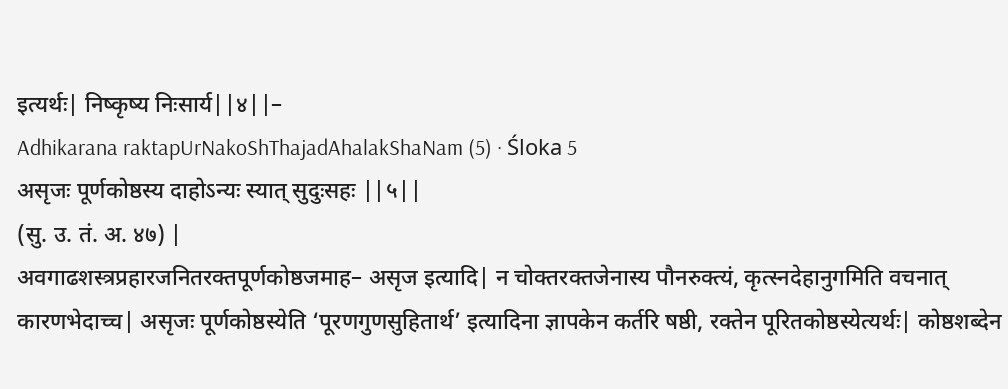इत्यर्थः| निष्कृष्य निःसार्य||४||–
Adhikarana raktapUrNakoShThajadAhalakShaNam (5) · Śloka 5
असृजः पूर्णकोष्ठस्य दाहोऽन्यः स्यात् सुदुःसहः ||५||
(सु. उ. तं. अ. ४७) |
अवगाढशस्त्रप्रहारजनितरक्तपूर्णकोष्ठजमाह– असृज इत्यादि| न चोक्तरक्तजेनास्य पौनरुक्त्यं, कृत्स्नदेहानुगमिति वचनात् कारणभेदाच्च| असृजः पूर्णकोष्ठस्येति ‘पूरणगुणसुहितार्थ’ इत्यादिना ज्ञापकेन कर्तरि षष्ठी, रक्तेन पूरितकोष्ठस्येत्यर्थः| कोष्ठशब्देन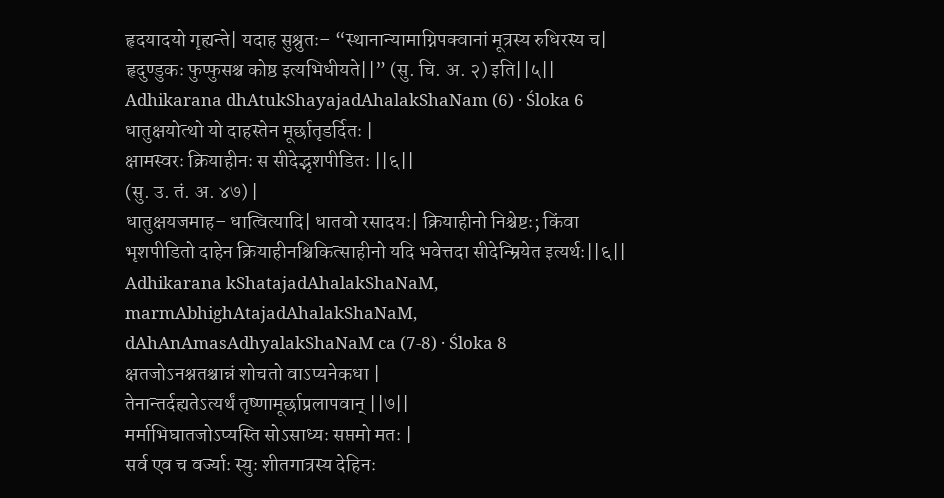हृदयादयो गृह्यन्ते| यदाह सुश्रुतः– “स्थानान्यामाग्निपक्वानां मूत्रस्य रुधिरस्य च| हृदुण्डुकः फुप्फुसश्च कोष्ठ इत्यभिधीयते||” (सु. चि. अ. २) इति||५||
Adhikarana dhAtukShayajadAhalakShaNam (6) · Śloka 6
धातुक्षयोत्थो यो दाहस्तेन मूर्छातृडर्दितः |
क्षामस्वरः क्रियाहीनः स सीदेद्भृशपीडितः ||६||
(सु. उ. तं. अ. ४७) |
धातुक्षयजमाह– धात्वित्यादि| धातवो रसादयः| क्रियाहीनो निश्चेष्टः; किंवा भृशपीडितो दाहेन क्रियाहीनश्चिकित्साहीनो यदि भवेत्तदा सीदेन्म्रियेत इत्यर्थः||६||
Adhikarana kShatajadAhalakShaNaM, marmAbhighAtajadAhalakShaNaM, dAhAnAmasAdhyalakShaNaM ca (7-8) · Śloka 8
क्षतजोऽनश्नतश्चान्नं शोचतो वाऽप्यनेकधा |
तेनान्तर्दह्यतेऽत्यर्थं तृष्णामूर्छाप्रलापवान् ||७||
मर्माभिघातजोऽप्यस्ति सोऽसाध्यः सप्तमो मतः |
सर्व एव च वर्ज्याः स्युः शीतगात्रस्य देहिनः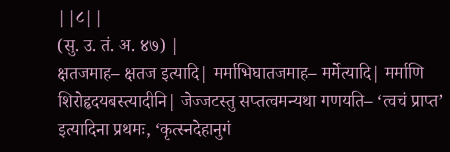||८||
(सु. उ. तं. अ. ४७) |
क्षतजमाह– क्षतज इत्यादि| मर्माभिघातजमाह– मर्मेत्यादि| मर्माणि शिरोहृदयबस्त्यादीनि| जेज्जटस्तु सप्तत्वमन्यथा गणयति– ‘त्वचं प्राप्त’ इत्यादिना प्रथमः, ‘कृत्स्नदेहानुगं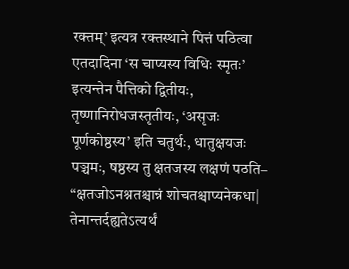रक्तम्’ इत्यत्र रक्तस्थाने पित्तं पठित्वा एतदादिना ‘स चाप्यस्य विधिः स्मृतः’ इत्यन्तेन पैत्तिको द्वितीयः, तृष्णानिरोधजस्तृतीयः, ‘असृजः पूर्णकोष्ठस्य’ इति चतुर्थः, धातुक्षयजः पञ्चमः, षष्ठस्य तु क्षतजस्य लक्षणं पठति– “क्षतजोऽनश्नतश्चान्नं शोचतश्चाप्यनेकधा| तेनान्तर्दह्यतेऽत्यर्थं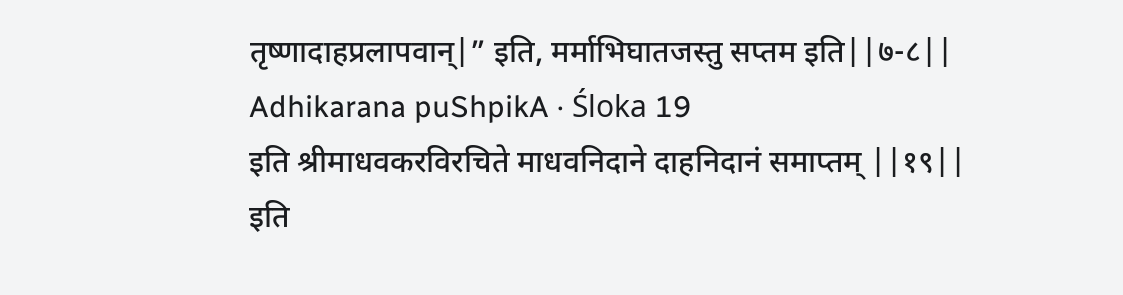तृष्णादाहप्रलापवान्|” इति, मर्माभिघातजस्तु सप्तम इति||७-८||
Adhikarana puShpikA · Śloka 19
इति श्रीमाधवकरविरचिते माधवनिदाने दाहनिदानं समाप्तम् ||१९||
इति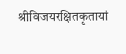श्रीविजयरक्षितकृतायां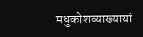मधुकोशव्याख्यायां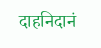दाहनिदानं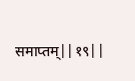समाप्तम्||१९||